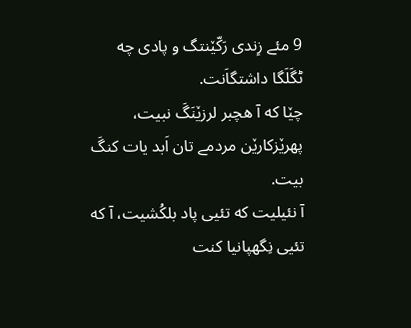9 مئے زِندی رَکّێنتگ و پادی چه ٹگَلَگا داشتگاَنت.
چێا که آ هچبر لرزێنَگَ نبیت، پهرێزکارێن مردمے تان اَبد یات کنگَ بیت.
آ نئیلیت که تئیی پاد بلکُشیت، آ که تئیی نِگهپانیا کنت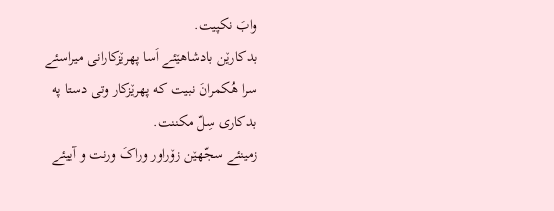وابَ نکپیت.
بدکارێن بادشاهێئے اَسا پهرێزکارانی میراسئے سرا هُکمرانَ نبیت که پهرێزکار وتی دستا په بدکاری سِلّ مکننت.
زمینئے سجّهێن زۆراور وراکَ ورنت و آییئے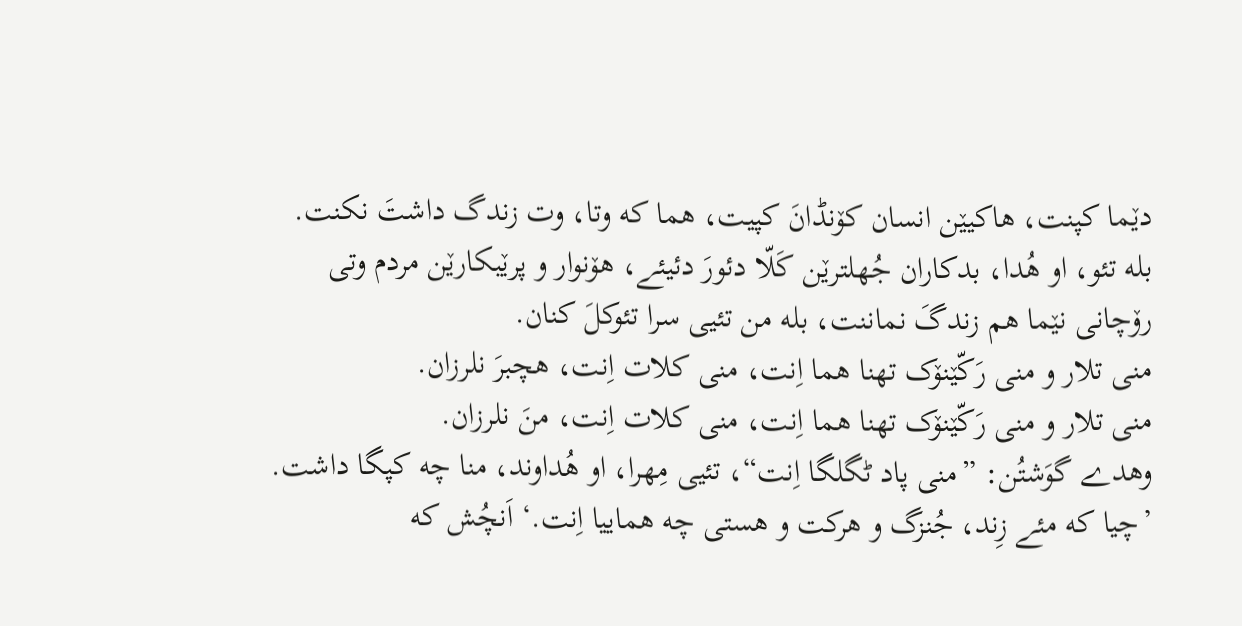دێما کپنت، هاکیێن انسان کۆنڈانَ کپیت، هما که وتا، وت زندگ داشتَ نکنت.
بله تئو، او هُدا، بدکاران جُهلترێن کَلّا دئورَ دئیئے، هۆنوار و پرێبکارێن مردم وتی رۆچانی نێما هم زندگَ نماننت، بله من تئیی سرا تئوکلَ کنان.
منی تلار و منی رَکّێنۆک تهنا هما اِنت، منی کلات اِنت، هچبرَ نلرزان.
منی تلار و منی رَکّێنۆک تهنا هما اِنت، منی کلات اِنت، منَ نلرزان.
وهدے گوَشتُن: ”منی پاد ٹگلگا اِنت“، تئیی مِهرا، او هُداوند، منا چه کپگا داشت.
’چیا که مئے زِند، جُنزگ و هرکت و هستی چه هماییا اِنت.‘ اَنچُش که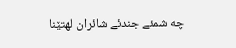چه شمئے جندئے شائران لهتێنا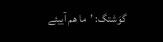گوَشتگ: ’ما هم آییئے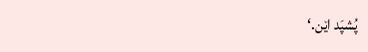پُشپَد اێن.‘